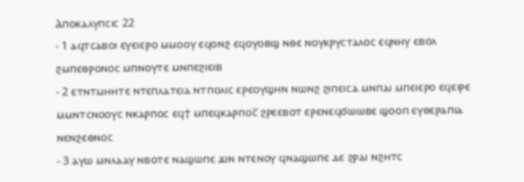Ⲁⲡⲟⲕⲁⲗⲩⲡⲥⲓⲥ 22
- 1 ⲁϥⲧⲥⲁⲃⲟⲓ ⲉⲩⲉⲓⲉⲣⲟ ⲙⲙⲟⲟⲩ ⲉϥⲟⲛϩ ⲉϥⲟⲩⲟⲃϣ ⲛⲑⲉ ⲛⲟⲩⲕⲣⲩⲥⲧⲁⲗⲟⲥ ⲉϥⲛⲏⲩ ⲉⲃⲟⲗ ϩⲙⲡⲉⲑⲣⲟⲛⲟⲥ ⲙⲡⲛⲟⲩⲧⲉ ⲙⲛⲡⲉϩⲓⲉⲓⲃ
- 2 ⲉⲧⲛⲧⲙⲏⲏⲧⲉ ⲛⲧⲉⲡⲗⲁⲧⲉⲓⲁ ⲛⲧⲡⲟⲗⲓⲥ ⲉⲣⲉⲟⲩϣⲏⲛ ⲛⲱⲛϩ ϩⲓⲡⲉⲓⲥⲁ ⲙⲛⲡⲁⲓ ⲙⲡⲉⲓⲉⲣⲟ ⲉϥⲉⲓⲣⲉ ⲙⲙⲛⲧⲥⲛⲟⲟⲩⲥ ⲛⲕⲁⲣⲡⲟⲥ ⲉϥϯ ⲙⲡⲉϥⲕⲁⲣⲡⲟⲥ̅ ϩⲣⲉⲉⲃⲟⲧ ⲉⲣⲉⲛⲉϥϭⲱⲱⲃⲉ ϣⲟⲟⲡ ⲉⲩⲑⲉⲣⲁⲡⲓⲁ ⲛⲉⲛϩⲉⲑⲛⲟⲥ
- 3 ⲁⲩⲱ ⲙⲛⲗⲁⲁⲩ ⲛⲃⲟⲧⲉ ⲛⲁϣⲱⲡⲉ ϫⲓⲛ ⲛⲧⲉⲛⲟⲩ ϥⲛⲁϣⲱⲡⲉ ⲇⲉ ϩⲣⲁⲓ ⲛϩⲏⲧⲥ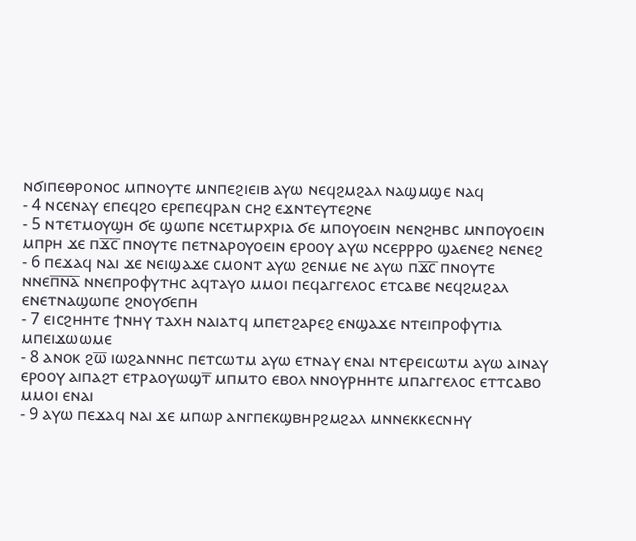ⲛϭⲓⲡⲉⲑⲣⲟⲛⲟⲥ ⲙⲡⲛⲟⲩⲧⲉ ⲙⲛⲡⲉϩⲓⲉⲓⲃ ⲁⲩⲱ ⲛⲉϥϩⲙϩⲁⲗ ⲛⲁϣⲙϣⲉ ⲛⲁϥ
- 4 ⲛⲥⲉⲛⲁⲩ ⲉⲡⲉϥϩⲟ ⲉⲣⲉⲡⲉϥⲣⲁⲛ ⲥⲏϩ ⲉϫⲛⲧⲉⲩⲧⲉϩⲛⲉ
- 5 ⲛⲧⲉⲧⲙⲟⲩϣⲏ ϭⲉ ϣⲱⲡⲉ ⲛⲥⲉⲧⲙⲣⲭⲣⲓⲁ ϭⲉ ⲙⲡⲟⲩⲟⲉⲓⲛ ⲛⲉⲛϩⲏⲃⲥ ⲙⲛⲡⲟⲩⲟⲉⲓⲛ ⲙⲡⲣⲏ ϫⲉ ⲡϫ̅ⲥ̅ ⲡⲛⲟⲩⲧⲉ ⲡⲉⲧⲛⲁⲣⲟⲩⲟⲉⲓⲛ ⲉⲣⲟⲟⲩ ⲁⲩⲱ ⲛⲥⲉⲣⲣⲣⲟ ϣⲁⲉⲛⲉϩ ⲛⲉⲛⲉϩ
- 6 ⲡⲉϫⲁϥ ⲛⲁⲓ ϫⲉ ⲛⲉⲓϣⲁϫⲉ ⲥⲙⲟⲛⲧ ⲁⲩⲱ ϩⲉⲛⲙⲉ ⲛⲉ ⲁⲩⲱ ⲡϫ̅ⲥ̅ ⲡⲛⲟⲩⲧⲉ ⲛⲛⲉⲡ̅ⲛ̅ⲁ̅ ⲛⲛⲉⲡⲣⲟⲫⲩⲧⲏⲥ ⲁϥⲧⲁⲩⲟ ⲙⲙⲟⲓ ⲡⲉϥⲁⲅⲅⲉⲗⲟⲥ ⲉⲧⲥⲁⲃⲉ ⲛⲉϥϩⲙϩⲁⲗ ⲉⲛⲉⲧⲛⲁϣⲱⲡⲉ ϩⲛⲟⲩϭⲉⲡⲏ
- 7 ⲉⲓⲥϩⲏⲏⲧⲉ ϯⲛⲏⲩ ⲧⲁⲭⲏ ⲛⲁⲓⲁⲧϥ ⲙⲡⲉⲧϩⲁⲣⲉϩ ⲉⲛϣⲁϫⲉ ⲛⲧⲉⲓⲡⲣⲟⲫⲩⲧⲓⲁ ⲙⲡⲉⲓϫⲱⲱⲙⲉ
- 8 ⲁⲛⲟⲕ ϩⲱ̅ ⲓⲱϩⲁⲛⲛⲏⲥ ⲡⲉⲧⲥⲱⲧⲙ ⲁⲩⲱ ⲉⲧⲛⲁⲩ ⲉⲛⲁⲓ ⲛⲧⲉⲣⲉⲓⲥⲱⲧⲙ ⲁⲩⲱ ⲁⲓⲛⲁⲩ ⲉⲣⲟⲟⲩ ⲁⲓⲡⲁϩⲧ ⲉⲧⲣⲁⲟⲩⲱϣⲧ̅ ⲙⲡⲙⲧⲟ ⲉⲃⲟⲗ ⲛⲛⲟⲩⲣⲏⲏⲧⲉ ⲙⲡⲁⲅⲅⲉⲗⲟⲥ ⲉⲧⲧⲥⲁⲃⲟ ⲙⲙⲟⲓ ⲉⲛⲁⲓ
- 9 ⲁⲩⲱ ⲡⲉϫⲁϥ ⲛⲁⲓ ϫⲉ ⲙⲡⲱⲣ ⲁⲛⲅⲡⲉⲕϣⲃⲏⲣϩⲙϩⲁⲗ ⲙⲛⲛⲉⲕⲕⲉⲥⲛⲏⲩ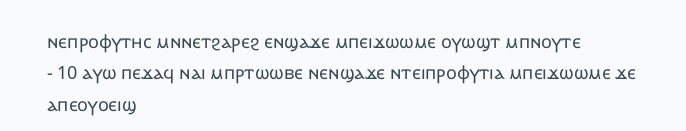ⲛⲉⲡⲣⲟⲫⲩⲧⲏⲥ ⲙⲛⲛⲉⲧϩⲁⲣⲉϩ ⲉⲛϣⲁϫⲉ ⲙⲡⲉⲓϫⲱⲱⲙⲉ ⲟⲩⲱϣⲧ ⲙⲡⲛⲟⲩⲧⲉ
- 10 ⲁⲩⲱ ⲡⲉϫⲁϥ ⲛⲁⲓ ⲙⲡⲣⲧⲱⲱⲃⲉ ⲛⲉⲛϣⲁϫⲉ ⲛⲧⲉⲓⲡⲣⲟⲫⲩⲧⲓⲁ ⲙⲡⲉⲓϫⲱⲱⲙⲉ ϫⲉ ⲁⲡⲉⲟⲩⲟⲉⲓϣ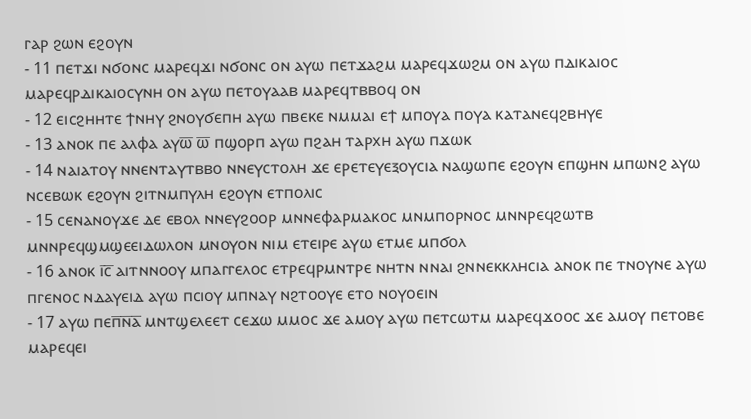ⲅⲁⲣ ϩⲱⲛ ⲉϩⲟⲩⲛ
- 11 ⲡⲉⲧϫⲓ ⲛϭⲟⲛⲥ ⲙⲁⲣⲉϥϫⲓ ⲛϭⲟⲛⲥ ⲟⲛ ⲁⲩⲱ ⲡⲉⲧϫⲁϩⲙ ⲙⲁⲣⲉϥϫⲱϩⲙ ⲟⲛ ⲁⲩⲱ ⲡⲇⲓⲕⲁⲓⲟⲥ ⲙⲁⲣⲉϥⲣⲇⲓⲕⲁⲓⲟⲥⲩⲛⲏ ⲟⲛ ⲁⲩⲱ ⲡⲉⲧⲟⲩⲁⲁⲃ ⲙⲁⲣⲉϥⲧⲃⲃⲟϥ ⲟⲛ
- 12 ⲉⲓⲥϩⲏⲏⲧⲉ ϯⲛⲏⲩ ϩⲛⲟⲩϭⲉⲡⲏ ⲁⲩⲱ ⲡⲃⲉⲕⲉ ⲛⲙⲙⲁⲓ ⲉϯ ⲙⲡⲟⲩⲁ ⲡⲟⲩⲁ ⲕⲁⲧⲁⲛⲉϥϩⲃⲏⲩⲉ
- 13 ⲁⲛⲟⲕ ⲡⲉ ⲁⲗⲫⲁ ⲁⲩⲱ̅ ⲱ̅ ⲡϣⲟⲣⲡ ⲁⲩⲱ ⲡϩⲁⲏ ⲧⲁⲣⲭⲏ ⲁⲩⲱ ⲡϫⲱⲕ
- 14 ⲛⲁⲓⲁⲧⲟⲩ ⲛⲛⲉⲛⲧⲁⲩⲧⲃⲃⲟ ⲛⲛⲉⲩⲥⲧⲟⲗⲏ ϫⲉ ⲉⲣⲉⲧⲉⲩⲉⲝⲟⲩⲥⲓⲁ ⲛⲁϣⲱⲡⲉ ⲉϩⲟⲩⲛ ⲉⲡϣⲏⲛ ⲙⲡⲱⲛϩ ⲁⲩⲱ ⲛⲥⲉⲃⲱⲕ ⲉϩⲟⲩⲛ ϩⲓⲧⲛⲙⲡⲩⲗⲏ ⲉϩⲟⲩⲛ ⲉⲧⲡⲟⲗⲓⲥ
- 15 ⲥⲉⲛⲁⲛⲟⲩϫⲉ ⲇⲉ ⲉⲃⲟⲗ ⲛⲛⲉⲩϩⲟⲟⲣ ⲙⲛⲛⲉⲫⲁⲣⲙⲁⲕⲟⲥ ⲙⲛⲙⲡⲟⲣⲛⲟⲥ ⲙⲛⲛⲣⲉϥϩⲱⲧⲃ ⲙⲛⲛⲣⲉϥϣⲙϣⲉⲉⲓⲇⲱⲗⲟⲛ ⲙⲛⲟⲩⲟⲛ ⲛⲓⲙ ⲉⲧⲉⲓⲣⲉ ⲁⲩⲱ ⲉⲧⲙⲉ ⲙⲡϭⲟⲗ
- 16 ⲁⲛⲟⲕ ⲓ̅ⲥ̅ ⲁⲓⲧⲛⲛⲟⲟⲩ ⲙⲡⲁⲅⲅⲉⲗⲟⲥ ⲉⲧⲣⲉϥⲣⲙⲛⲧⲣⲉ ⲛⲏⲧⲛ ⲛⲛⲁⲓ ϩⲛⲛⲉⲕⲕⲗⲏⲥⲓⲁ ⲁⲛⲟⲕ ⲡⲉ ⲧⲛⲟⲩⲛⲉ ⲁⲩⲱ ⲡⲅⲉⲛⲟⲥ ⲛⲇⲁⲩⲉⲓⲇ ⲁⲩⲱ ⲡⲥⲓⲟⲩ ⲙⲡⲛⲁⲩ ⲛϩⲧⲟⲟⲩⲉ ⲉⲧⲟ ⲛⲟⲩⲟⲉⲓⲛ
- 17 ⲁⲩⲱ ⲡⲉⲡ̅ⲛ̅ⲁ̅ ⲙⲛⲧϣⲉⲗⲉⲉⲧ ⲥⲉϫⲱ ⲙⲙⲟⲥ ϫⲉ ⲁⲙⲟⲩ ⲁⲩⲱ ⲡⲉⲧⲥⲱⲧⲙ ⲙⲁⲣⲉϥϫⲟⲟⲥ ϫⲉ ⲁⲙⲟⲩ ⲡⲉⲧⲟⲃⲉ ⲙⲁⲣⲉϥⲉⲓ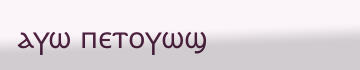ⲁⲩⲱ ⲡⲉⲧⲟⲩⲱϣ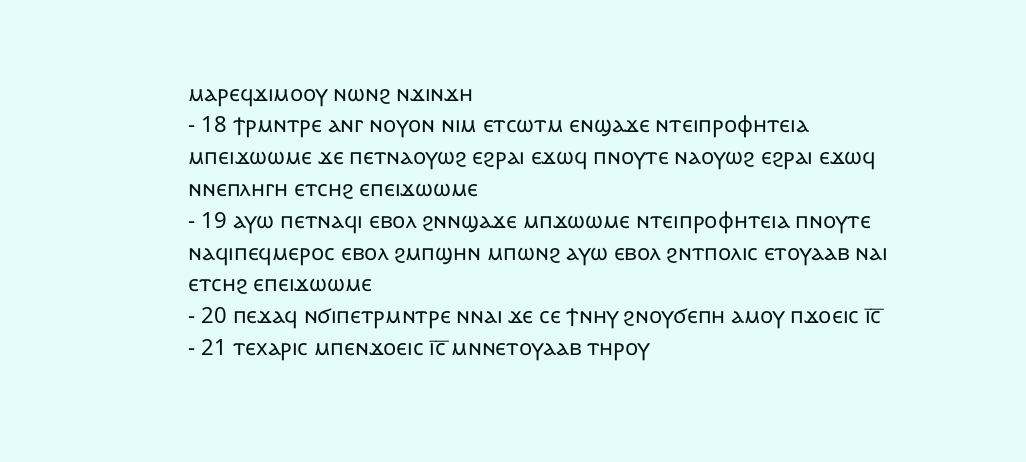ⲙⲁⲣⲉϥϫⲓⲙⲟⲟⲩ ⲛⲱⲛϩ ⲛϫⲓⲛϫⲏ
- 18 ϯⲣⲙⲛⲧⲣⲉ ⲁⲛⲅ ⲛⲟⲩⲟⲛ ⲛⲓⲙ ⲉⲧⲥⲱⲧⲙ ⲉⲛϣⲁϫⲉ ⲛⲧⲉⲓⲡⲣⲟⲫⲏⲧⲉⲓⲁ ⲙⲡⲉⲓϫⲱⲱⲙⲉ ϫⲉ ⲡⲉⲧⲛⲁⲟⲩⲱϩ ⲉϩⲣⲁⲓ ⲉϫⲱϥ ⲡⲛⲟⲩⲧⲉ ⲛⲁⲟⲩⲱϩ ⲉϩⲣⲁⲓ ⲉϫⲱϥ ⲛⲛⲉⲡⲗⲏⲅⲏ ⲉⲧⲥⲏϩ ⲉⲡⲉⲓϫⲱⲱⲙⲉ
- 19 ⲁⲩⲱ ⲡⲉⲧⲛⲁϥⲓ ⲉⲃⲟⲗ ϩⲛⲛϣⲁϫⲉ ⲙⲡϫⲱⲱⲙⲉ ⲛⲧⲉⲓⲡⲣⲟⲫⲏⲧⲉⲓⲁ ⲡⲛⲟⲩⲧⲉ ⲛⲁϥⲓⲡⲉϥⲙⲉⲣⲟⲥ ⲉⲃⲟⲗ ϩⲙⲡϣⲏⲛ ⲙⲡⲱⲛϩ ⲁⲩⲱ ⲉⲃⲟⲗ ϩⲛⲧⲡⲟⲗⲓⲥ ⲉⲧⲟⲩⲁⲁⲃ ⲛⲁⲓ ⲉⲧⲥⲏϩ ⲉⲡⲉⲓϫⲱⲱⲙⲉ
- 20 ⲡⲉϫⲁϥ ⲛϭⲓⲡⲉⲧⲣⲙⲛⲧⲣⲉ ⲛⲛⲁⲓ ϫⲉ ⲥⲉ ϯⲛⲏⲩ ϩⲛⲟⲩϭⲉⲡⲏ ⲁⲙⲟⲩ ⲡϫⲟⲉⲓⲥ ⲓ̅ⲥ̅
- 21 ⲧⲉⲭⲁⲣⲓⲥ ⲙⲡⲉⲛϫⲟⲉⲓⲥ ⲓ̅ⲥ̅ ⲙⲛⲛⲉⲧⲟⲩⲁⲁⲃ ⲧⲏⲣⲟⲩ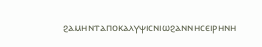ϩⲁⲙⲏⲛⲧⲁⲡⲟⲕⲁⲗⲩⲯⲓⲥⲛⲓⲱϩⲁⲛⲛⲏⲥⲉⲓⲣⲏⲛⲏ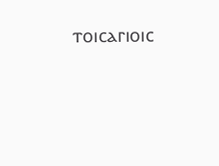ⲧⲟⲓⲥⲁⲅⲓⲟⲓⲥ